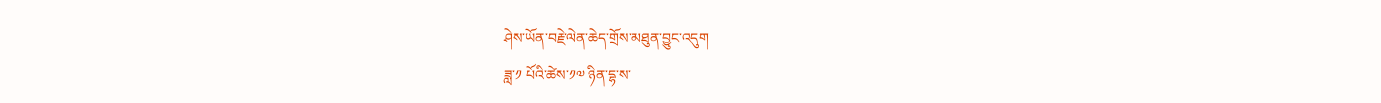ཤེས་ཡོན་བརྗེ་ལེན་ཆེད་གྲོས་མཐུན་བྱུང་འདུག
ཟླ་༡ པོའི་ཚེས་༡༧ ཉིན་དྷ་ས་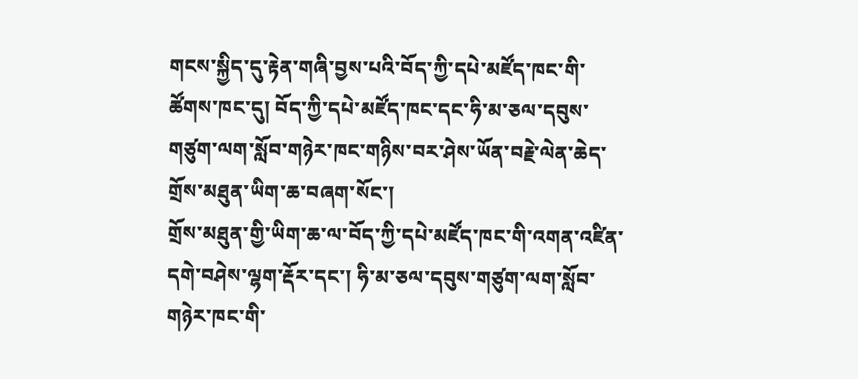གངས་སྐྱིད་དུ་རྟེན་གཞི་བྱས་པའི་བོད་ཀྱི་དཔེ་མཛོད་ཁང་གི་ཚོགས་ཁང་དུ། བོད་ཀྱི་དཔེ་མཛོད་ཁང་དང་ཧི་མ་ཅལ་དབུས་གཙུག་ལག་སློབ་གཉེར་ཁང་གཉིས་བར་ཤེས་ཡོན་བརྗེ་ལེན་ཆེད་གྲོས་མཐུན་ཡིག་ཆ་བཞག་སོང་།
གྲོས་མཐུན་གྱི་ཡིག་ཆ་ལ་བོད་ཀྱི་དཔེ་མཛོད་ཁང་གི་འགན་འཛིན་དགེ་བཤེས་ལྷག་རྡོར་དང་། ཧི་མ་ཅལ་དབུས་གཙུག་ལག་སློབ་གཉེར་ཁང་གི་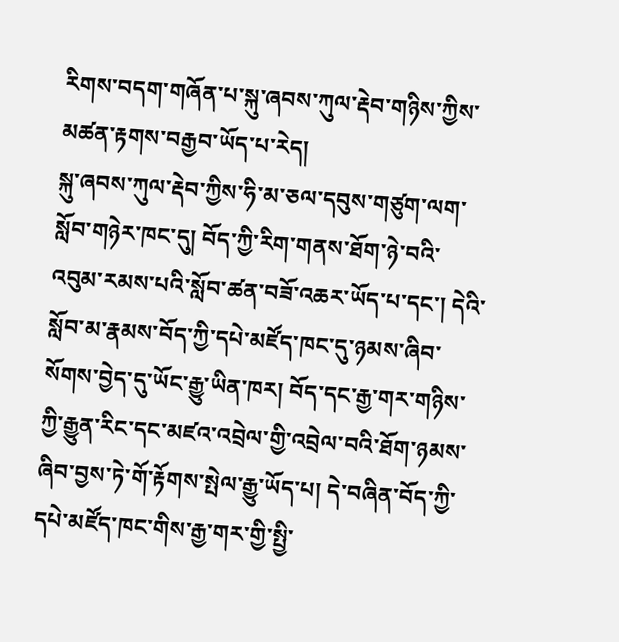རིགས་བདག་གཞོན་པ་སྐུ་ཞབས་ཀུལ་རྡེབ་གཉིས་ཀྱིས་མཚན་རྟགས་བརྒྱབ་ཡོད་པ་རེད།
སྐུ་ཞབས་ཀུལ་རྡེབ་ཀྱིས་ཧི་མ་ཅལ་དབུས་གཙུག་ལག་སློབ་གཉེར་ཁང་དུ། བོད་ཀྱི་རིག་གནས་ཐོག་ཉེ་བའི་འབུམ་རམས་པའི་སློབ་ཚན་བཟོ་འཆར་ཡོད་པ་དང་། དེའི་སློབ་མ་རྣམས་བོད་ཀྱི་དཔེ་མཛོད་ཁང་དུ་ཉམས་ཞིབ་སོགས་བྱེད་དུ་ཡོང་རྒྱུ་ཡིན་ཁར། བོད་དང་རྒྱ་གར་གཉིས་ཀྱི་རྒྱུན་རིང་དང་མཛའ་འབྲེལ་གྱི་འབྲེལ་བའི་ཐོག་ཉམས་ཞིབ་བྱས་ཏེ་གོ་རྟོགས་སྤེལ་རྒྱུ་ཡོད་པ། དེ་བཞིན་བོད་ཀྱི་དཔེ་མཛོད་ཁང་གིས་རྒྱ་གར་གྱི་སྤྱི་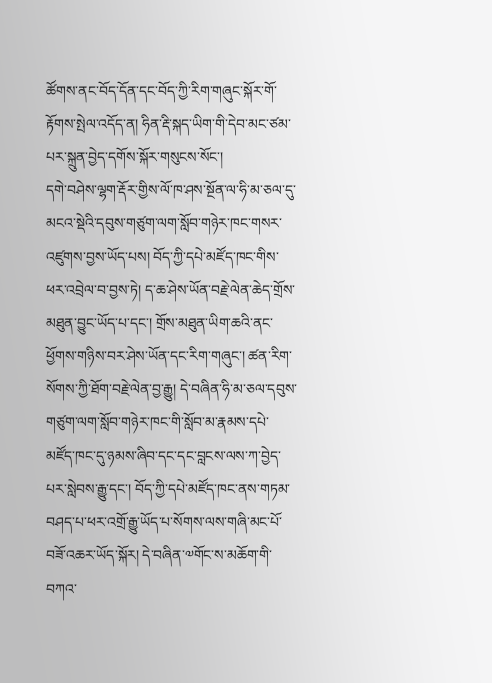ཚོགས་ནང་བོད་དོན་དང་བོད་ཀྱི་རིག་གཞུང་སྐོར་གོ་རྟོགས་སྤེལ་འདོད་ན། ཧིན་རྡི་སྐད་ཡིག་གི་དེབ་མང་ཙམ་པར་སྐྲུན་བྱེད་དགོས་སྐོར་གསུངས་སོང་།
དགེ་བཤེས་ལྷག་རྡོར་གྱིས་ལོ་ཁ་ཤས་སྔོན་ལ་ཧི་མ་ཅལ་དུ་མངའ་སྡེའི་དབུས་གཙུག་ལག་སློབ་གཉེར་ཁང་གསར་འཛུགས་བྱས་ཡོད་པས། བོད་ཀྱི་དཔེ་མཛོད་ཁང་གིས་ཕར་འབྲེལ་བ་བྱས་ཏེ། ད་ཆ་ཤེས་ཡོན་བརྗེ་ལེན་ཆེད་གྲོས་མཐུན་བྱུང་ཡོད་པ་དང་། གྲོས་མཐུན་ཡིག་ཆའི་ནང་ཕྱོགས་གཉིས་བར་ཤེས་ཡོན་དང་རིག་གཞུང་། ཚན་རིག་སོགས་ཀྱི་ཐོག་བརྗེ་ལེན་བྱ་རྒྱུ། དེ་བཞིན་ཧི་མ་ཅལ་དབུས་གཙུག་ལག་སློབ་གཉེར་ཁང་གི་སློབ་མ་རྣམས་དཔེ་མཛོད་ཁང་དུ་ཉམས་ཞིབ་དང་དང་བླངས་ལས་ཀ་བྱེད་པར་སླེབས་རྒྱུ་དང་། བོད་ཀྱི་དཔེ་མཛོད་ཁང་ནས་གཏམ་བཤད་པ་ཕར་འགྲོ་རྒྱུ་ཡོད་པ་སོགས་ལས་གཞི་མང་པོ་བཟོ་འཆར་ཡོད་སྐོར། དེ་བཞིན་༧གོང་ས་མཆོག་གི་བཀའ་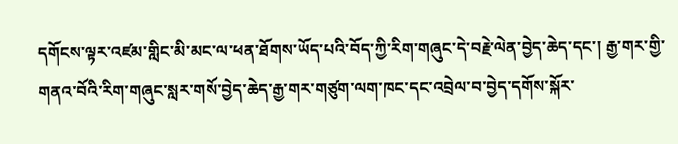དགོངས་ལྟར་འཛམ་གླིང་མི་མང་ལ་ཕན་ཐོགས་ཡོད་པའི་བོད་ཀྱི་རིག་གཞུང་དེ་བརྗེ་ལེན་བྱེད་ཆེད་དང་། རྒྱ་གར་གྱི་གནའ་བོའི་རིག་གཞུང་སླར་གསོ་བྱེད་ཆེད་རྒྱ་གར་གཙུག་ལག་ཁང་དང་འབྲེལ་བ་བྱེད་དགོས་སྐོར་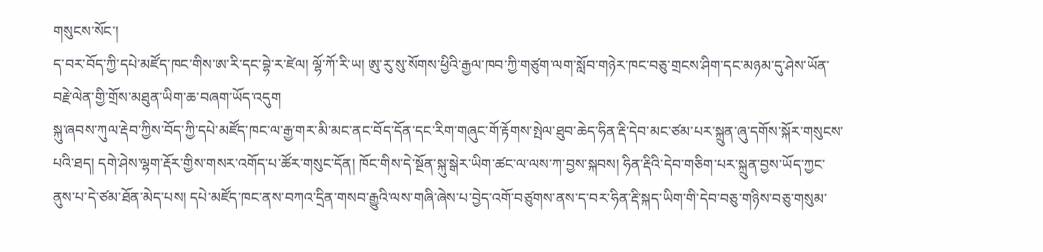གསུངས་སོང་།
ད་བར་བོད་ཀྱི་དཔེ་མཛོད་ཁང་གིས་ཨ་རི་དང་བྷེ་ར་ཛེལ། ལྷོ་ཀོ་རི་ཡ། ཨུ་རུ་སུ་སོགས་ཕྱིའི་རྒྱལ་ཁབ་ཀྱི་གཙུག་ལག་སློབ་གཉེར་ཁང་བཅུ་གྲངས་ཤིག་དང་མཉམ་དུ་ཤེས་ཡོན་བརྗེ་ལེན་གྱི་གྲོས་མཐུན་ཡིག་ཆ་བཞག་ཡོད་འདུག
སྐུ་ཞབས་ཀུལ་རྡེབ་ཀྱིས་བོད་ཀྱི་དཔེ་མཛོད་ཁང་ལ་རྒྱ་གར་མི་མང་ནང་བོད་དོན་དང་རིག་གཞུང་གོ་རྟོགས་སྤེལ་ཐུབ་ཆེད་ཧིན་རྡི་དེབ་མང་ཙམ་པར་སྐྲུན་ཞུ་དགོས་སྐོར་གསུངས་པའི་ཐད། དགེ་ཤེས་ལྷག་རྡོར་གྱིས་གསར་འགོད་པ་ཚོར་གསུང་དོན། ཁོང་གིས་དེ་སྔོན་སྐུ་སྒེར་ཡིག་ཚང་ལ་ལས་ཀ་བྱས་སྐབས། ཧིན་རྡིའི་དེབ་གཅིག་པར་སྐྲུན་བྱས་ཡོད་ཀྱང་ནུས་པ་དེ་ཙམ་ཐོན་མེད་པས། དཔེ་མཛོད་ཁང་ནས་བཀའ་དྲིན་གསབ་རྒྱུའི་ལས་གཞི་ཞེས་པ་བྱེད་འགོ་བཙུགས་ནས་ད་བར་ཧིན་རྡི་སྐད་ཡིག་གི་དེབ་བཅུ་གཉིས་བཅུ་གསུམ་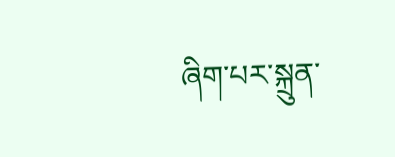ཞིག་པར་སྐྲུན་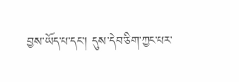བྱས་ཡོད་པ་དང་། དུས་དེབ་ཅིག་ཀྱང་པར་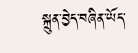སྐྲུན་བྱེད་བཞིན་ཡོད་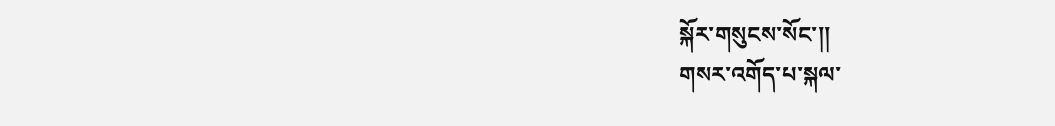སྐོར་གསུངས་སོང་།།
གསར་འགོད་པ་སྐལ་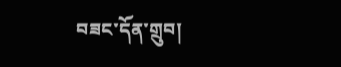བཟང་དོན་གྲུབ།